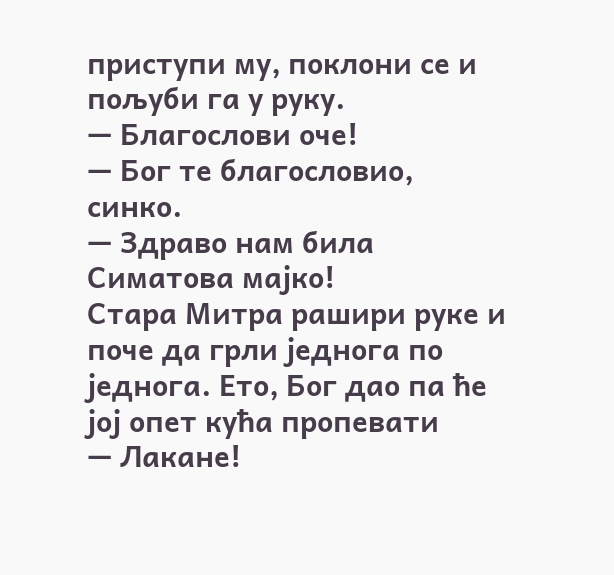приступи му, поклони се и пољуби га у руку.
— Благослови оче!
— Бог те благословио, синко.
— Здраво нам била Симатова мајко!
Стара Митра рашири руке и поче да грли једнога по једнога. Ето, Бог дао па ће јој опет кућа пропевати
— Лакане!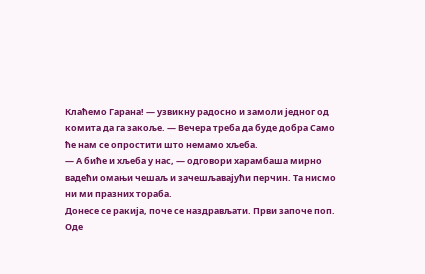Клаћемо Гарана! — узвикну радосно и замоли једног од комита да га закоље. — Вечера треба да буде добра Само ће нам се опростити што немамо хљеба.
— А биће и хљеба у нас, — одговори харамбаша мирно вадећи омањи чешаљ и зачешљавајући перчин. Та нисмо ни ми празних тораба.
Донесе се ракија, поче се наздрављати. Први започе поп. Оде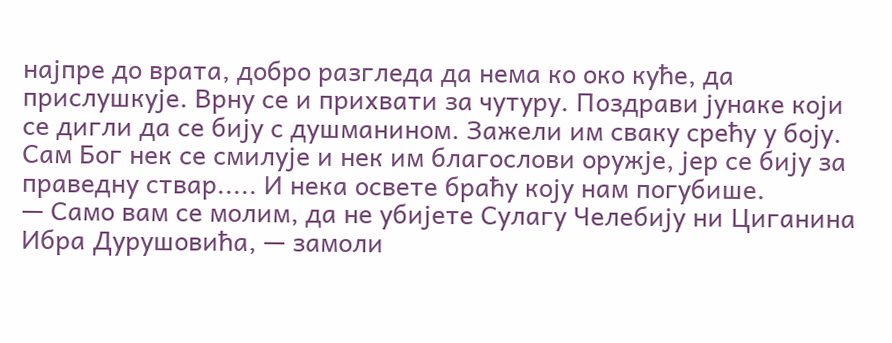најпре до врата, добро разгледа да нема ко око куће, да прислушкује. Врну се и прихвати за чутуру. Поздрави јунаке који се дигли да се бију с душманином. Зажели им сваку срећу у боју. Сам Бог нек се смилује и нек им благослови оружје, јер се бију за праведну ствар..... И нека освете браћу коју нам погубише.
— Само вам се молим, да не убијете Сулагу Челебију ни Циганина Ибра Дурушовића, — замоли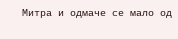Митра и одмаче се мало од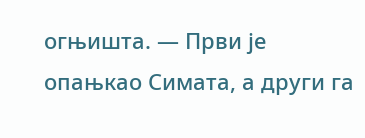огњишта. — Први је опањкао Симата, а други га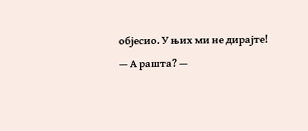објесио. У њих ми не дирајте!
— А рашта? —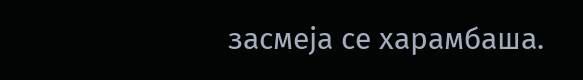засмеја се харамбаша.